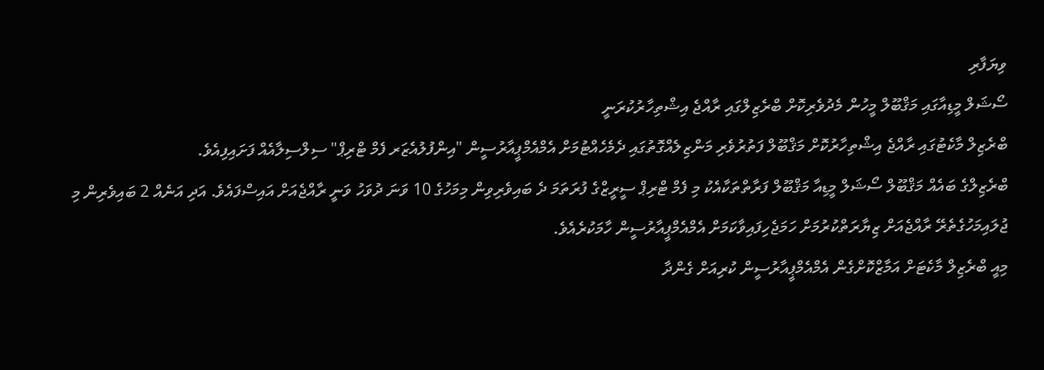ވިޔަފާރި
ސޯޝަލް މީޑިއާގައި މަޤްބޫލް މީހުން މެދުވެރިކޮށް ބްރެޒިލްގައި ރާއްޖެ އިޝްތިހާރުކުރަނީ
ބްރެޒިލް މާކެޓުގައި ރާއްޖެ އިޝްތިހާރުކޮށް މަޤްބޫލް ފަތުރުވެރި މަންޒިލެއްގޮތުގައި ދެމެހެއްޓުމަށް އެމްއެމްޕީއާރުސީން "އިންފުލުއެޒަރ ފެމް ޓްރިޕް" ސިލްސިލާއެއް ފަށައިފިއެވެ.
ބްރެޒިލްގެ ބައެއް މަޤްބޫލް ސޯޝަލް މީޑިއާ މަޤްބޫލް ފަރާތްތަކާއެކު މި ފެމް ޓްރިޕް ސީރީޒްގެ ފުރަތަމަ ދެ ބައިވެރިވިން މިމަހުގެ 10 ވަނަ ދުވަހު ވަނީ ރާއްޖެއަށް އައިސްފައެވެ. އަދި އަނެއް 2 ބައިވެރިން މި ޖުލައިމަހުގެތެރޭ ރާއްޖެއަށް ޒިޔާރަތްކުރުމަށް ހަމަޖެހިފައިވާކަމަށް އެމްއެމްޕީއާރުސީން ހާމަކުރެއެވެ.
މިއީ ބްރެޒިލް މާކެޓަށް އަމާޒްކޮށްގެން އެމްއެމްޕީއާރުސީން ކުރިއަށް ގެންދާ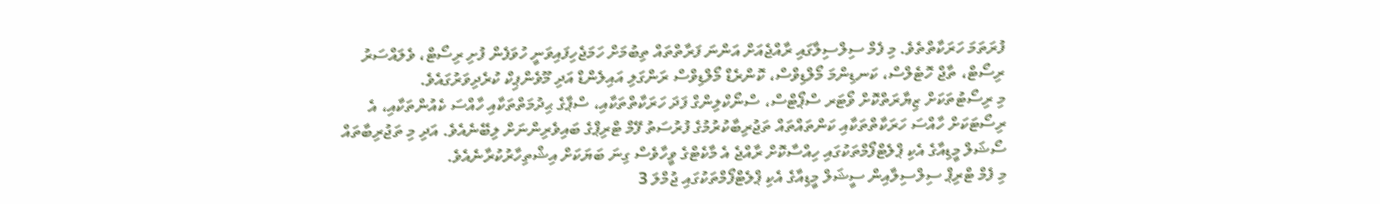ފުރަތަމަ ހަރަކާތްތެވެ. މި ފެމް ސިލްސިލާގައި ރާއްޖެއަށް އަންނަ ފަރާތްތައް ތިބުމަށް ހަމަޖެހިފައިވަނީ ހުވަފެން ފުށި ރިސޯޓް، ވެލައްސަރު ރިސޯޓް، ތާޖް ހޮޓެލްސް، ކަނޑިންމަ މޯލްޑިވްސް، ކޮންރެޑް މޯލްޑިވްސް ރަންގަލި އައިލެންޑް އަދި މޫވެންޕިކް ކުރެދިވަރުގައެވެ.
މި ރިސޯޓުތަކަށް ޒިޔާރަތްކޮށް ވޯޓަރ ސްޕޯޓްސް، ސްނޯކްލިންގް ފަދަ ހަރަކާތްތަކާއި، ސްޕާގެ ޙިދުމަތްތަކާއި ހާއްސަ ކެއުންތަކާއި، އެ ރިސޯޓަކަށް ހާއްސަ ހަރަކާތްތަކާއި ކަންތައްތައް ތަޖުރިބާކުރުމުގެ ފުރުސަތު ފޭމް ޓްރިޕްގެ ބައިވެރިންނަށް ލިބޭނެއެވެ. އަދި މި ތަޖުރިބާތައް ސޯޝަލް މީޑިއާގެ އެކި ޕްލެޓްފޯމްތަކުގައި ހިއްސާކޮށް ރާއްޖެ އެ މާކެޓްގެ ވީހާވެސް ގިނަ ބަޔަކަށް އިޝްތިހާރުކުރާނެއެވެ.
މި ފެމް ޓްރިޕް ސިލްސިލާއިން ސީޝަލް މީޑިއާގެ އެކި ޕްލެޓްފޯމްތަކުގައި ޖުމްލަ 3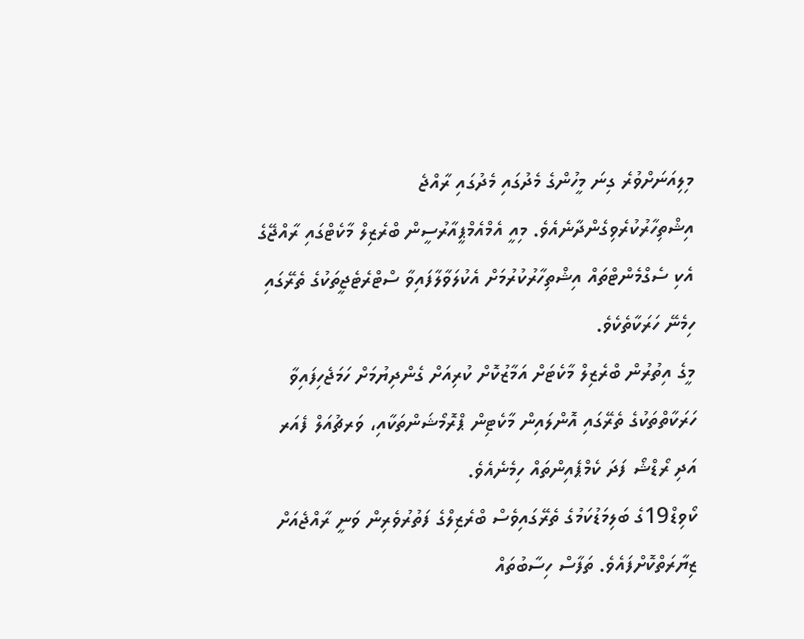މިލިއަނަށްވުރެ ގިނަ މީހުންގެ މެދުގައި މެދުގައި ރާއްޖެ އިޝްތިހާރުކުރެވިގެންދާނެއެވެ. މިއީ އެމްއެމްޕީއާރުސީން ބްރެޒިލް މާކެޓްގައި ރާއްޖޭގެ އެކި ސެގްމެންޓްތައް އިޝްތިހާރުކުރުމަށް އެކުލަވާލާފައިވާ ސްޓްރެޓެޖީތަކުގެ ތެރޭގައި ހިމެނޭ ހަރަކާތެކެވެ.
މީގެ އިތުރުން ބްރެޒިލް މާކެޓަށް އަމާޒުކޮށް ކުރިއަށް ގެންދިޔުމަށް ހަމަޖެހިފައިވާ ހަރަކާތްތަކުގެ ތެރޭގައި އޮންލައިން މާކެޓިން ޕްރޮމޯޝަންތަކާއި، ވަރޗުއަލް ފެއަރ އަދި ރޯޑްޝޯ ފަދަ ކެމްޕެއިންތައް ހިމެނެއެވެ.
ކޯވިޑް19ގެ ބަލިމަޑުކަމުގެ ތެރޭގައިވެސް ބްރެޒިލްގެ ފަތުރުވެރިން ވަނީ ރާއްޖެއަށް ޒިޔާރަތްކޮށްފައެވެ. ތަފާސް ހިސާބުތައް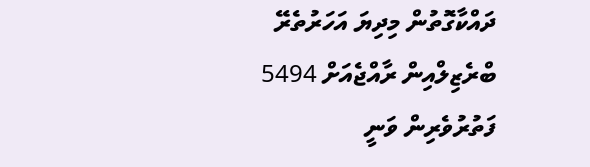ދައްކާގޮތުން މިދިޔަ އަހަރުތެރޭ ބްރެޒިލްއިން ރާއްޖެއަށް 5494 ފަތުރުވެރިން ވަނީ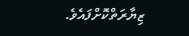ޒިޔާރަތްކޮށްފައެވެ.